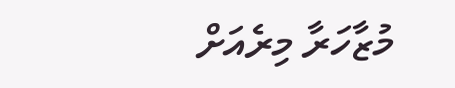މުޒާހަރާ މިރެއަށް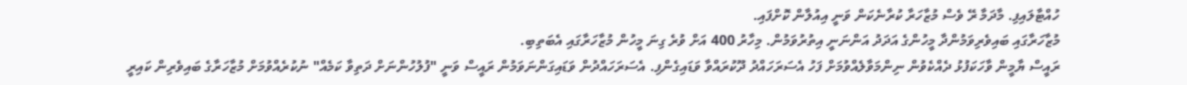ހުއްޓާލައިފި. މާދަމާ ރޭ ވެސް މުޒާހަރާ ކުރާނެކަން ވަނީ އިއުލާން ކޮށްފައި.
މުޒާހަރާގައި ބައިވެރިވަމުންދާ މީހުންގެ އަދަދު އަންނަނީ އިތުރުވަމުން. މިހާރު 400 އަށް ވުރެ ގިނަ މީހުން މުޒާހަރާގައި އެބަތިބި.
ރައީސް ޔާމީން ވާހަކަފުޅު ދެއްކެވުން ނިންމަވާލެއްވުމަށް ފަހު އެސަރަހައްދު ދޫކުރައްވާ ވަޑައިގެންފި. އެސަރަހައްދުން ވަޑައިގަންނަވަމުން ރައީސް ވަނީ "ފުލުހުންނަށް ދަތިވާ ކަމެއް" ނުކުރެއްވުމަށް މުޒާހަރާގެ ބައިވެރިން ކައިރީ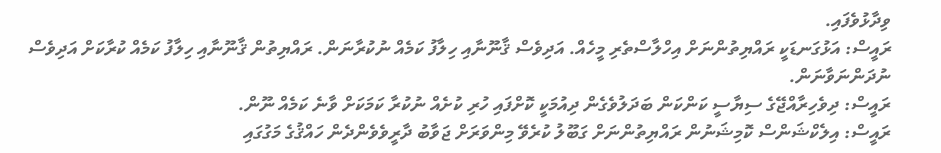ވިދާޅުވެފައި.
ރައީސް: އަޅުގަނޑަކީ ރައްޔިތުންނަށް އިހްލާސްތެރި މީހެއް. އަދިވެސް ޤާނޫނާއި ހިލާފު ކަމެއް ނުކުރާނަން. ރައްޔިތުން ޤާނޫނާއި ހިލާފު ކަމެއް ކުރާކަށް އަދިވެސް ނުދަންނަވާނަން.
ރައީސް: ދިވެހިރާއްޖޭގެ ސިޔާސީ ކަންކަން ބަދަލުވެގެން ދިއުމަކީ ކޮށްފައި ހުރި ކުށެއް ނުކުރާ ކަމަކަށް ވާނެ ކަމެއް ނޫން.
ރައީސް: އިލެކްޝަންސް ކޮމިޝަނުން ރައްޔިތުންނަށް ގަބޫލު ކުރެވޭ މިންވަރަށް ޖަވާބު ދާރީވެވެންދެން ހައްޤުގެ މަގުގައި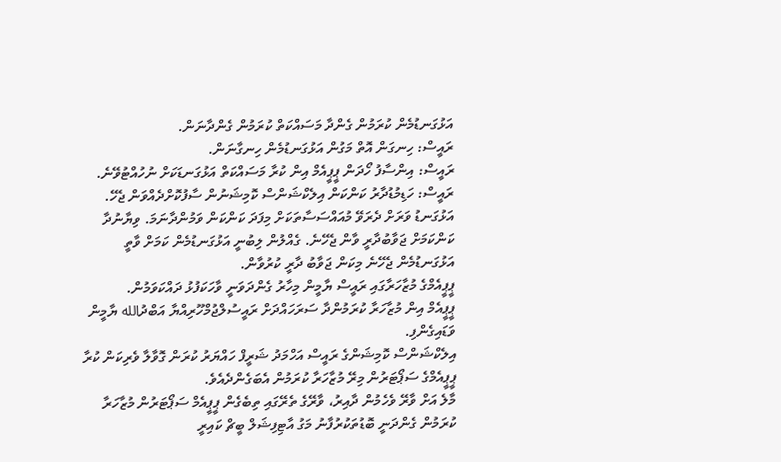އަޅުގަނޑުމެން ކުރަމުން ގެންދާ މަސައްކަތް ކުރަމުން ގެންދާނަން.
ރައީސް: ހިނގަން އޮތް މަގުން އަޅުގަނޑުމެން ހިނގާނަން.
ރައީސް: އިންސާފު ހޯދަން ޕީޕީއެމް އިން ކުރާ މަސައްކަތް އަޅުގަނޑަކަށް ނުހުއްޓުވޭނެ.
ރައީސް: ހަޑިމުޑުދާރު ކަންކަން އިލެކްޝަންސް ކޮމިޝަނުން ސާފުކޮށްދެއްވަން ޖެހޭ. އަޅުގަނޑު ވަރަށް ދެރަވޭ މުއައްސަސާތަކަށް މިފަދަ ކަންކަން ވަމުންދާނަމަ. ވިޔާނުދާ ކަންކަމަށް ޖަވާބުދާރީ ވާން ޖެހޭނެ. ގެއްލުން ލިބުނީ އަޅުގަނޑުމެން ކަމަށް ވާތީ އަޅުގަނޑުމެން ޖެހޭނެ މިކަން ޖަވާބު ދާރީ ކުރުވާން.
ޕީޕީއެމްގެ މުޒާހަރާގައި ރައީސް ޔާމީން މިހާރު ގެންދަވަނީ ވާހަކަފުޅު ދައްކަވަމުން.
ޕީޕީއެމް އިން މުޒާހަރާ ކުރަމުންދާ ސަރަހައްދަށް ރައީސުލްޖުމްހޫރިއްޔާ އަބްދުالله ޔާމީން ވަޑައިގެންފި.
އިލެކްޝަންސް ކޮމިޝަންގެ ރައީސް އަހްމަދު ޝަރީފް ހައްޔަރު ކުރަން ގޮވާލާ ވެރިކަން ކުރާ ޕީޕީއެމްގެ ސަޕޯޓަރުން މިރޭ މުޒާހަރާ ކުރަމުން އެބަގެންދެއެވެ.
މާލެ އަށް ވާރޭ ވެހެމުން ދާއިރު، ވާރޭގެ ތެރޭގައި ތިބެގެން ޕީޕީއެމް ސަޕޯޓަރުން މުޒާހަރާ ކުރަމުން ގެންދަނީ ބޮޑުތަކުރުފާނު މަގު އާޓިފިޝަލް ބީޗް ކައިރީ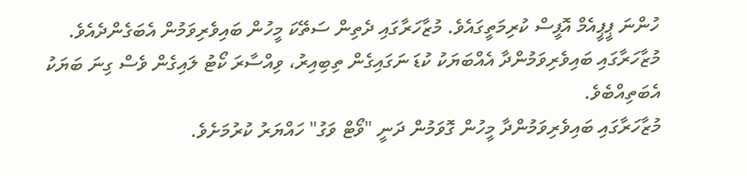ހުންނަ ޕީޕީއެމް އޮފީސް ކުރިމަތީގައެވެ. މުޒާހަރާގައި ދެތިން ސަތޭކަ މީހުން ބައިވެރިވަމުން އެބަގެންދެއެވެ.
މުޒާހަރާގައި ބައިވެރިވަމުންދާ އެއްބަޔަކު ކުޑަ ނަގައިގެން ތިބިއިރު، ވިއްސާރަ ކޯޓު ލައިގެން ވެސް ގިނަ ބަޔަކު އެބަތިއްބެވެ.
މުޒާހަރާގައި ބައިވެރިވަމުންދާ މީހުން ގޮވަމުން ދަނީ "ވޯޓް ވަގު" ހައްޔަރު ކުރުމަށެވެ.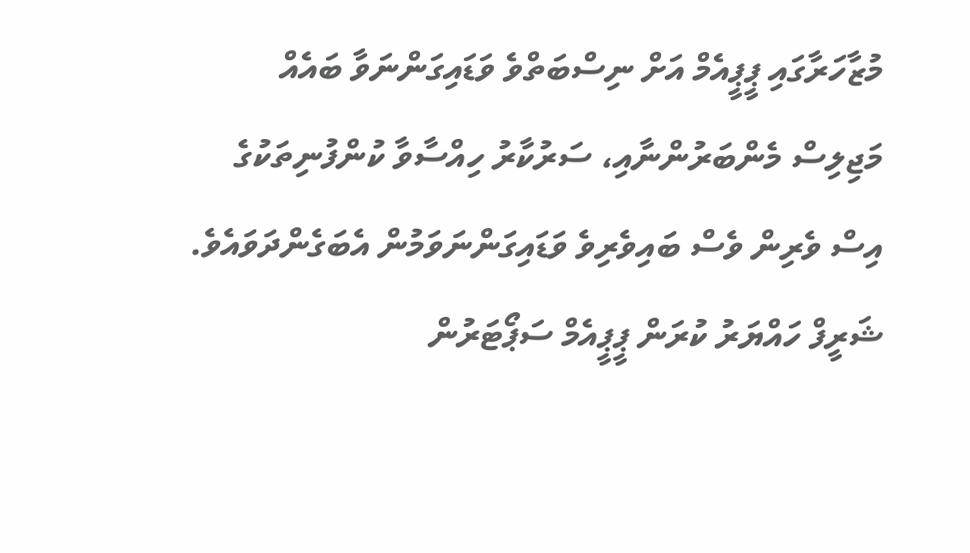މުޒާހަރާގައި ޕީޕީއެމް އަށް ނިސްބަތްވެ ވަޑައިގަންނަވާ ބައެއް މަޖިލިސް މެންބަރުންނާއި، ސަރުކާރު ހިއްސާވާ ކުންފުނިތަކުގެ އިސް ވެރިން ވެސް ބައިވެރިވެ ވަޑައިގަންނަވަމުން އެބަގެންދަވައެވެ.
ޝަރީފް ހައްޔަރު ކުރަން ޕީޕީއެމް ސަޕޯޓަރުން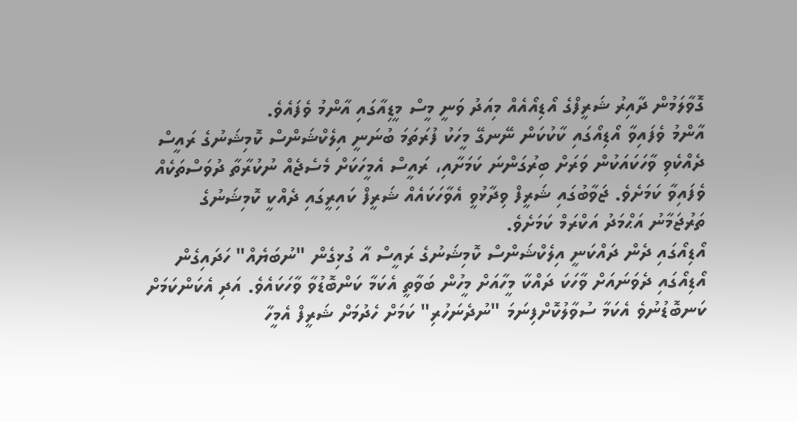ގޮވާލަމުން ދާއިރު ޝަރީފްގެ އޯޑިއޯއެއް މިއަދު ވަނީ މީސް މީޑިއާގައި އާންމު ވެފައެވެ.
އާންމު ވެފައިވާ އޯޑިއޯގައި ކާކުކަން ނޭނގޭ މީހަކު ފުރަތަމަ ބުނަނީ އިލެކްޝަންސް ކޮމިޝަނުގެ ރައީސް ދެއްކެވި ވާހަކައަކުން ވަރަށް ބިރުގަންނަ ކަމަށާއި، ރައީސް އެމީހަކަށް މެސެޖެއް ނުކުރާތާ ދުވަސްތަކެއް ވެފައިވާ ކަމަށެވެ. ޖަވާބުގައި ޝަރީފް ވިދާޅުވީ އެވާހަކައެއް ޝަރީފް ކައިރީގައި ދެއްކީ ކޮމިޝަނުގެ ތަރުޖަމާނު އަޙްމަދު އަކްރަމް ކަމަށެވެ.
އޯޑިއޯގައި ދެން ދައްކަނީ އިލެކްޝަންސް ކޮމިޝަނުގެ ރައީސް އާ ގުޅިގެން "ނުބަޔެއް" ހަދައިގެން އޯޑިއޯގައި ދެވަނައަށް ވާހަކަ ދައްކާ މީހާއަށް މީހުން ބަވާތީ އެކަމާ ކަންބޮޑުވާ ވާހަކައެވެ. އަދި އެކަންކަމަށް ކަނބޮޑުނުވެ އެކަމާ ސުވާލުކޮށްފިނަމަ "ނުދެނަހުރި" ކަމަށް ހެދުމަށް ޝަރީފް އެމީހާ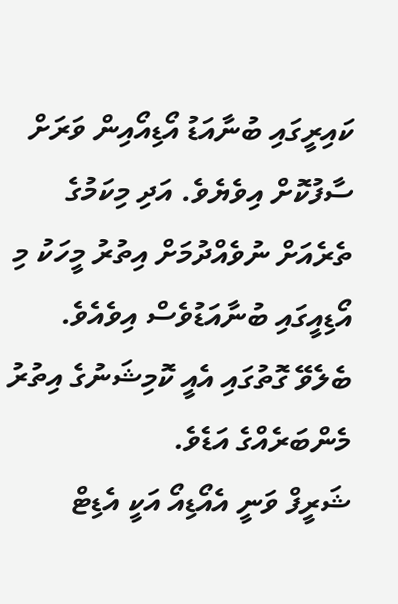ކައިރީގައި ބުނާއަޑު އޯޑިއޯއިން ވަރަށް ސާފުކޮށް އިވެޔެވެ. އަދި މިކަމުގެ ތެރެއަށް ނުވެއްދުމަށް އިތުރު މީހަކު މި އޯޑިއީގައި ބުނާއަޑުވެސް އިވެއެވެ. ބެލެވޭ ގޮތުގައި އެއީ ކޮމިޝަނުގެ އިތުރު މެންބަރެއްގެ އަޑެވެ.
ޝަރީފް ވަނީ އެއޯޑިއޯ އަކީ އެޑިޓް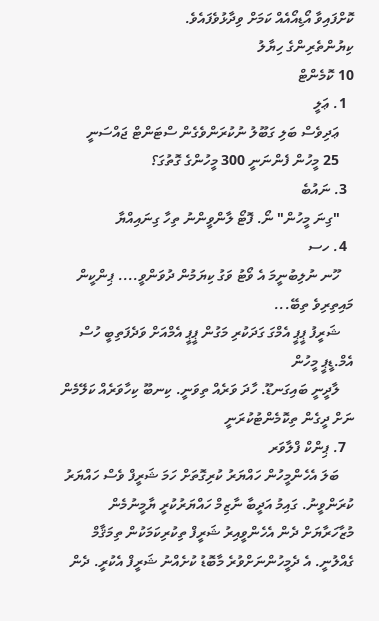ކޮށްފައިވާ އޯޑިއޯއެއް ކަމަށް ވިދާޅުވެފައެވެ.
ކިޔުންތެރިންގެ ހިޔާލު
10 ކޮމެންޓް
  1. ޢަލީ
    ޢަދިވެސް ބަލި ގަބޫލު ނުކުރަންވެގެން ސްޓަންޓް ޖައްސަނީ
    25 މީހުން ފެންނަނީ 300 މީހުންގެ ގޮތުގަ؟
  3. ނައުބެ
    "ގިނަ މީހުން" ނޯ. ފޮޓޯ ލާންވީންނު ތިހާ ގިނައިއްޔާ
  4. ހސ
    ހޫނ ނުލިބުނީމަ އެ ވޯޓު ވަގު ކިޔަމުން ދުވަންވީ.... ޕިންކީން މައިތިރިވެ ތިބޭ...
    ޝަރީފު ޕީޕީ އެމްގަ ގަދަކުރި މަގުން ޕީޕީ އެމްއަށް ވަދެފަތިބީ ހުސް އެމް.ޑީޕީ މީހުން
    ލާދީނީ ބައިގަނޑޫ. ހާދަ ވަރެއް ތިވަނީ. ކިނބޫ ކިހާވަރެއް ކަލޭމެން ނަށް ދީގެން ތިކޮމެންޓުކުރަނީ
  7. ޕިންކް ފްލާވަރ
    ބަލަ އެހެންމީހުން ހައްޔަރު ކުރިގޮތަށް ހަމަ ޝަރީފް ވެސް ހައްޔަރު ކުރަންވީނު. ގައިމު އަދީބާ ނާޒިމް ހައްޔަރުކުރީ ޔާމީނުމެން މުޒާހަރާޔަށް ދެން އެހެންވީއިރު ޝަރީފް ތިކުރިކަމަކުން ތިމަޤާމް ގެއްލުނީ. އެ ދެމީހުންނަށްވުރެ މާބޮޑު ކުށެއްނު ޝަރީފް އެކުރީ. ދެން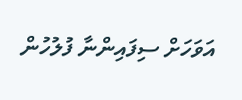އަވަހަށް ސިފައިންނާ ފުލުހުން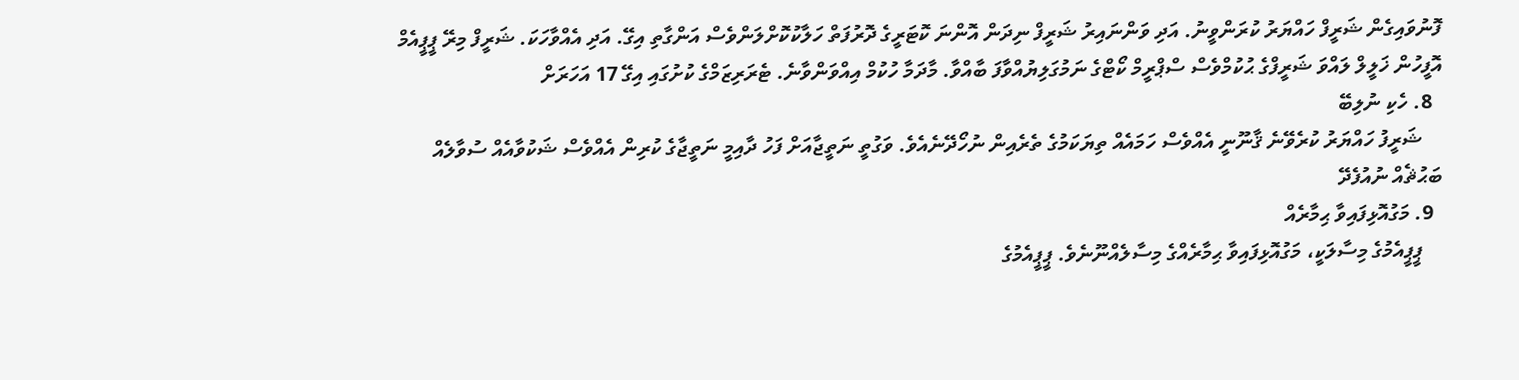ފޮނުވައިގެން ޝަރީފް ހައްޔަރު ކުރަންވީނު. އަދި ވަންނައިރު ޝަރީފް ނިދަން އޮންނަ ކޮޓަރީގެ ދޮރުފަތް ހަލާކުކޮށްލަންވެސް އަންގާތި އިގޭ. އަދި އެއްވާހަކަ. ޝަރީފް މިރޭ ޕީޕީއެމް އޮފީހުން ޚަލީލް ލައްވަ ޝަރީފްގެ ޙުކުމްވެސް ސްޕްރީމް ކޯޓްގެ ނަމުގަލިޔުއްވާފަ ބާއްވާ. މާދަމާ ހުކުމް އިއްވަންވާނެ. ޓެރަރިޒަމްގެ ކުށުގައި އިގޭ 17 އަހަރަށް
  8. ހެކި ނުލިބޭ
    ޝަރީފު ހައްޔަރު ކުރެވޭނެ ޤާނޫނީ އެއްވެސް ހަމައެއް ތިޔަކަމުގެ ތެރެއިން ނުހޯދޭނެއެވެ. ވަގުތީ ނަތީޖާއަށް ފަހު ދާއިމީ ނަތީޖާގެ ކުރިން އެއްވެސް ޝަކުވާއެއް ސުވާލެއް ބަޙުޘެއް ނުއުފެދޭ
  9. މަގުއޮޅިފައިވާ ޙިމާރެއް
    ޕީޕީއެމުގެ މިސާލަކީ، މަގުއޮޅިފައިވާ ޙިމާރެއްގެ މިސާލެއްނޫނެވެ. ޕީޕީއެމުގެ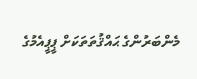މެންބަރުންގެ ޙައްޤުތަތަކަށް ޕީޕީއެމުގެ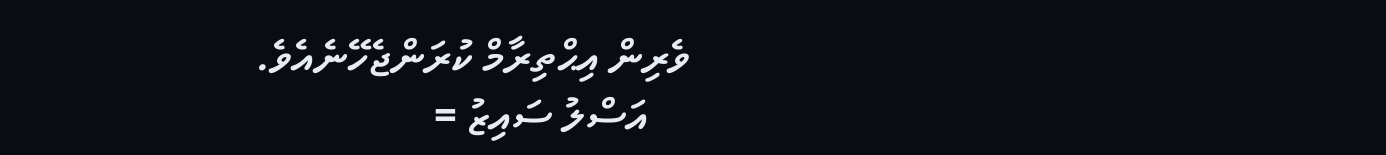ވެރިން އިޙްތިރާމް ކުރަންޖެހޭނެއެވެ.
    އަސްލު ސައިޒު =